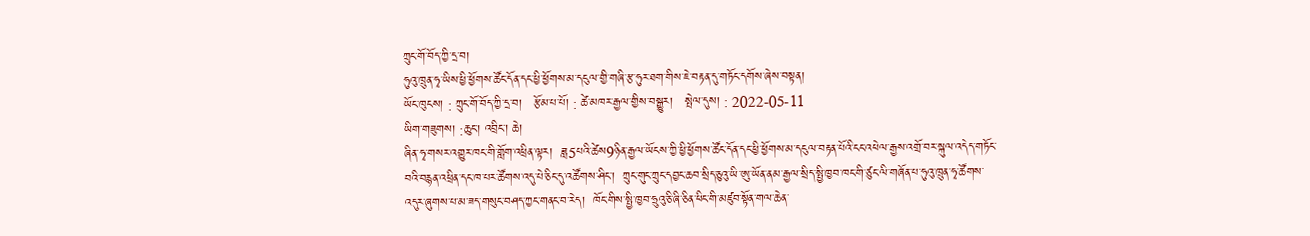ཀྲུང་གོ་བོད་ཀྱི་དྲ་བ།
ཧུའུ་ཁྲུན་ཧྭ་ཡིས་ཕྱི་ཕྱོགས་ཚོང་དོན་དང་ཕྱི་ཕྱོགས་མ་དངུལ་གྱི་གཞི་རྩ་ཧུར་ཐག་གིས་ཇེ་བརྟན་དུ་གཏོང་དགོས་ཞེས་བསྟན།
ཡོང་ཁུངས། : ཀྲུང་གོ་བོད་ཀྱི་དྲ་བ།   རྩོམ་པ་པོ། : ཚེ་མཁར་རྒྱལ་གྱིས་བསྒྱུར།   སྤེལ་དུས། : 2022-05-11
ཡིག་གཟུགས། :ཆུང་། འབྲིང་། ཆེ།
ཞིན་ཧྭ་གསར་འགྱུར་ཁང་གི་གློག་འཕྲིན་ལྟར།  ཟླ5པའི་ཚེས9ཉིན་རྒྱལ་ཡོངས་ཀྱི་ཕྱི་ཕྱོགས་ཚོང་དོན་དང་ཕྱི་ཕྱོགས་མ་དངུལ་བརྟན་པོའི་ངང་འཕེལ་རྒྱས་འགྲོ་བར་སྐུལ་འདེད་གཏོང་བའི་བརྙན་འཕྲིན་དང་ཁ་པར་ཚོགས་འདུ་པེ་ཅིང་དུ་འཚོགས་ཤིང་།  ཀྲུང་གུང་ཀྲུང་དབྱང་ཆབ་སྲིད་ཅུའུ་ཡི་ཨུ་ཡོན་ནམ་རྒྱལ་སྲིད་སྤྱི་ཁྱབ་ཁང་གི་ཙུང་ལི་གཞོན་པ་ཧུའུ་ཁྲུན་ཧྭ་ཚོགས་འདུར་ཞུགས་པ་མ་ཟད་གསུང་བཤད་ཀྱང་གནང་བ་རེད།  ཁོང་གིས་སྤྱི་ཁྱབ་ཧྲུའུ་ཅི་ཞི་ཅིན་ཕིང་གི་མཛུབ་སྟོན་གལ་ཆེན་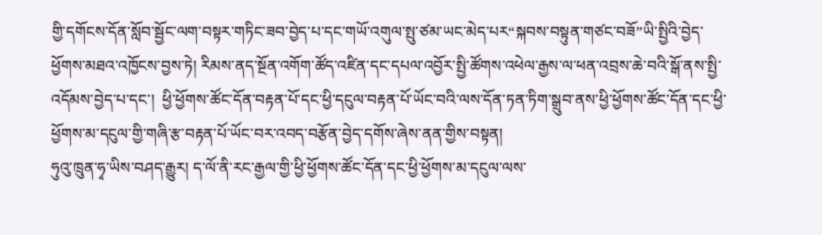གྱི་དགོངས་དོན་སློབ་སྦྱོང་ལག་བསྟར་གཏིང་ཟབ་བྱེད་པ་དང་གཡོ་འགུལ་སྤུ་ཙམ་ཡང་མེད་པར“སྐབས་བསྟུན་གཙང་བཟོ”ཡི་སྤྱིའི་བྱེད་ཕྱོགས་མཐའ་འཁྱོངས་བྱས་ཏེ། རིམས་ནད་སྔོན་འགོག་ཚོད་འཛིན་དང་དཔལ་འབྱོར་སྤྱི་ཚོགས་འཕེལ་རྒྱས་ལ་ཕན་འབྲས་ཆེ་བའི་སྒོ་ནས་སྤྱི་འདོམས་བྱེད་པ་དང་།  ཕྱི་ཕྱོགས་ཚོང་དོན་བརྟན་པོ་དང་ཕྱི་དངུལ་བརྟན་པོ་ཡོང་བའི་ལས་དོན་ཏན་ཏིག་སྒྲུབ་ནས་ཕྱི་ཕྱོགས་ཚོང་དོན་དང་ཕྱི་ཕྱོགས་མ་དངུལ་གྱི་གཞི་རྩ་བརྟན་པོ་ཡོང་བར་འབད་བརྩོན་བྱེད་དགོས་ཞེས་ནན་གྱིས་བསྟན།
ཧུའུ་ཁྲུན་ཧྭ་ཡིས་བཤད་རྒྱུར། ད་ལོ་ནི་རང་རྒྱལ་གྱི་ཕྱི་ཕྱོགས་ཚོང་དོན་དང་ཕྱི་ཕྱོགས་མ་དངུལ་ལས་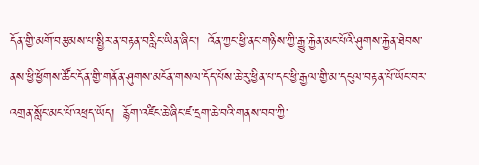དོན་གྱི་མགོ་བརྩམས་པ་སྤྱིར་ན་བརྟན་བརླིང་ཡིན་ཞིང་།  འོན་ཀྱང་ཕྱི་ནང་གཉིས་ཀྱི་རྒྱུ་རྐྱེན་མང་པོའི་ཤུགས་རྐྱེན་ཐེབས་ནས་ཕྱི་ཕྱོགས་ཚོང་དོན་གྱི་གནོན་ཤུགས་མངོན་གསལ་དོད་པོས་ཆེ་རུ་ཕྱིན་པ་དང་ཕྱི་རྒྱལ་གྱི་མ་དངུལ་བརྟན་པོ་ཡོང་བར་འགྲན་སློང་མང་པོ་འཕྲད་ཡོད།  རྙོག་འཛིང་ཆེ་ཞིང་ཛ་དྲག་ཆེ་བའི་གནས་བབ་ཀྱི་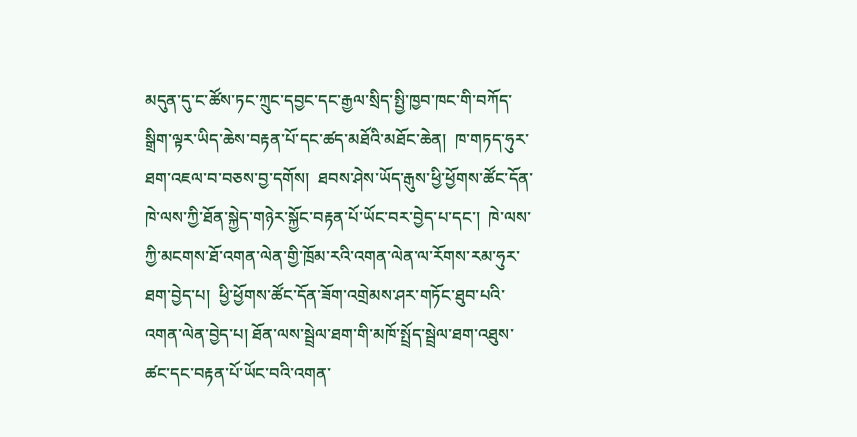མདུན་དུ་ང་ཚོས་ཏང་ཀྲུང་དབྱང་དང་རྒྱལ་སྲིད་སྤྱི་ཁྱབ་ཁང་གི་བཀོད་སྒྲིག་ལྟར་ཡིད་ཆེས་བརྟན་པོ་དང་ཚད་མཐོའི་མཐོང་ཆེན།  ཁ་གཏད་ཧུར་ཐག་འཇལ་བ་བཅས་བྱ་དགོས།  ཐབས་ཤེས་ཡོད་རྒུས་ཕྱི་ཕྱོགས་ཚོང་དོན་ཁེ་ལས་ཀྱི་ཐོན་སྐྱེད་གཉེར་སྐྱོང་བརྟན་པོ་ཡོང་བར་བྱེད་པ་དང་།  ཁེ་ལས་ཀྱི་མངགས་ཐོ་འགན་ལེན་གྱི་ཁྲོམ་རའི་འགན་ལེན་ལ་རོགས་རམ་ཧུར་ཐག་བྱེད་པ།  ཕྱི་ཕྱོགས་ཚོང་དོན་ཟོག་འགྲེམས་ཤར་གཏོང་ཐུབ་པའི་འགན་ལེན་བྱེད་པ། ཐོན་ལས་སྦྲེལ་ཐག་གི་མཁོ་སྤྲོད་སྦྲེལ་ཐག་འཐུས་ཚང་དང་བརྟན་པོ་ཡོང་བའི་འགན་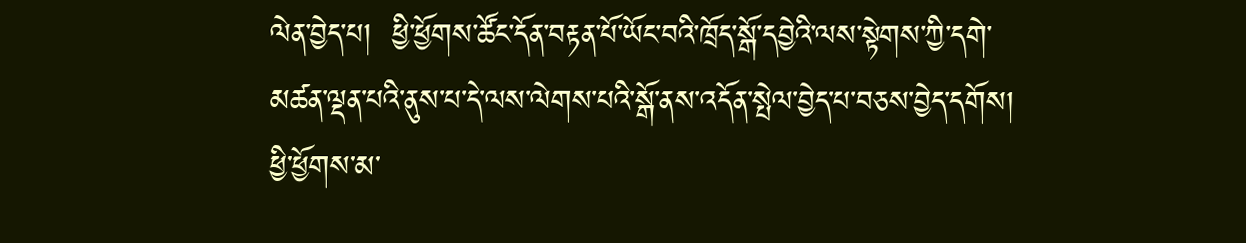ལེན་བྱེད་པ།  ཕྱི་ཕྱོགས་ཚོང་དོན་བརྟན་པོ་ཡོང་བའི་ཁྲོད་སྒོ་དབྱེའི་ལས་སྟེགས་ཀྱི་དགེ་མཚན་ལྡན་པའི་ནུས་པ་དེ་ལས་ལེགས་པའི་སྒོ་ནས་འདོན་སྤེལ་བྱེད་པ་བཅས་བྱེད་དགོས།  ཕྱི་ཕྱོགས་མ་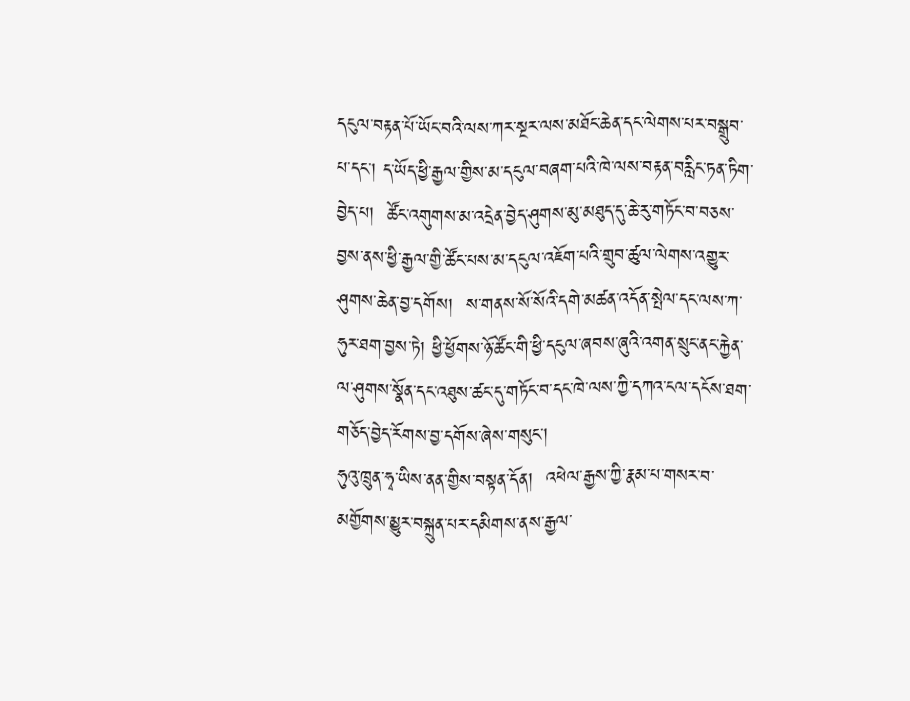དངུལ་བརྟན་པོ་ཡོང་བའི་ལས་ཀར་སྔར་ལས་མཐོང་ཆེན་དང་ལེགས་པར་བསྒྲུབ་པ་དང་། ད་ཡོད་ཕྱི་རྒྱལ་གྱིས་མ་དངུལ་བཞག་པའི་ཁེ་ལས་བརྟན་བརླིང་ཏན་ཏིག་བྱེད་པ།  ཚོང་འགུགས་མ་འདྲེན་བྱེད་ཤུགས་མུ་མཐུད་དུ་ཆེ་རུ་གཏོང་བ་བཅས་བྱས་ནས་ཕྱི་རྒྱལ་གྱི་ཚོང་པས་མ་དངུལ་འཇོག་པའི་གྲུབ་ཚུལ་ལེགས་འགྱུར་ཤུགས་ཆེན་བྱ་དགོས།  ས་གནས་སོ་སོའི་དགེ་མཚན་འདོན་སྤེལ་དང་ལས་ཀ་ཧུར་ཐག་བྱས་ཏེ། ཕྱི་ཕྱོགས་ཉོ་ཚོང་གི་ཕྱི་དངུལ་ཞབས་ཞུའི་འགན་སྲུང་ནང་རྐྱེན་ལ་ཤུགས་སྣོན་དང་འཐུས་ཚང་དུ་གཏོང་བ་དང་ཁེ་ལས་ཀྱི་དཀའ་ངལ་དངོས་ཐག་གཅོད་བྱེད་རོགས་བྱ་དགོས་ཞེས་གསུང་།
ཧུའུ་ཁྲུན་ཧྭ་ཡིས་ནན་གྱིས་བསྟན་དོན།  འཕེལ་རྒྱས་ཀྱི་རྣམ་པ་གསར་བ་མགྱོགས་མྱུར་བསྐྲུན་པར་དམིགས་ནས་རྒྱལ་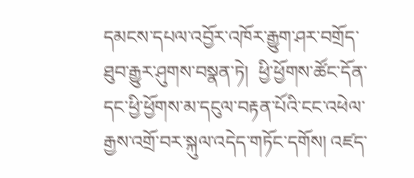དམངས་དཔལ་འབྱོར་འཁོར་རྒྱུག་ཤར་བགྲོད་ཐུབ་རྒྱུར་ཤུགས་བསྣན་ཏེ།  ཕྱི་ཕྱོགས་ཚོང་དོན་དང་ཕྱི་ཕྱོགས་མ་དངུལ་བརྟན་པོའི་ངང་འཕེལ་རྒྱས་འགྲོ་བར་སྐུལ་འདེད་གཏོང་དགོས། འཛད་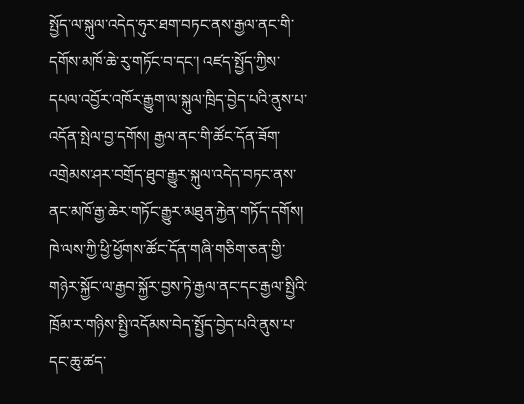སྤྱོད་ལ་སྐུལ་འདེད་ཧུར་ཐག་བཏང་ནས་རྒྱལ་ནང་གི་དགོས་མཁོ་ཆེ་རུ་གཏོང་བ་དང་། འཛད་སྤྱོད་ཀྱིས་དཔལ་འབྱོར་འཁོར་རྒྱུག་ལ་སྐུལ་ཁྲིད་བྱེད་པའི་ནུས་པ་འདོན་སྤེལ་བྱ་དགོས། རྒྱལ་ནང་གི་ཚོང་དོན་ཟོག་འགྲེམས་ཤར་བགྲོད་ཐུབ་རྒྱུར་སྐུལ་འདེད་བཏང་ནས་ནང་མཁོ་རྒྱ་ཆེར་གཏོང་རྒྱུར་མཐུན་རྐྱེན་གཏོད་དགོས།  ཁེ་ལས་ཀྱི་ཕྱི་ཕྱོགས་ཚོང་དོན་གཞི་གཅིག་ཅན་གྱི་གཉེར་སྐྱོང་ལ་རྒྱབ་སྐྱོར་བྱས་ཏེ་རྒྱལ་ནང་དང་རྒྱལ་སྤྱིའི་ཁྲོམ་ར་གཉིས་སྤྱི་འདོམས་བེད་སྤྱོད་བྱེད་པའི་ནུས་པ་དང་ཆུ་ཚད་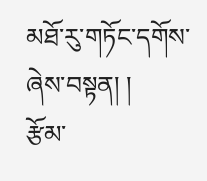མཐོ་རུ་གཏོང་དགོས་ཞེས་བསྟན། །
རྩོམ་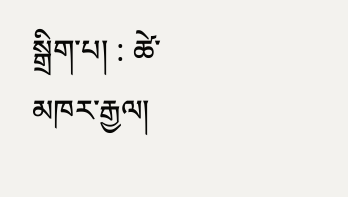སྒྲིག་པ། : ཚེ་མཁར་རྒྱལ།